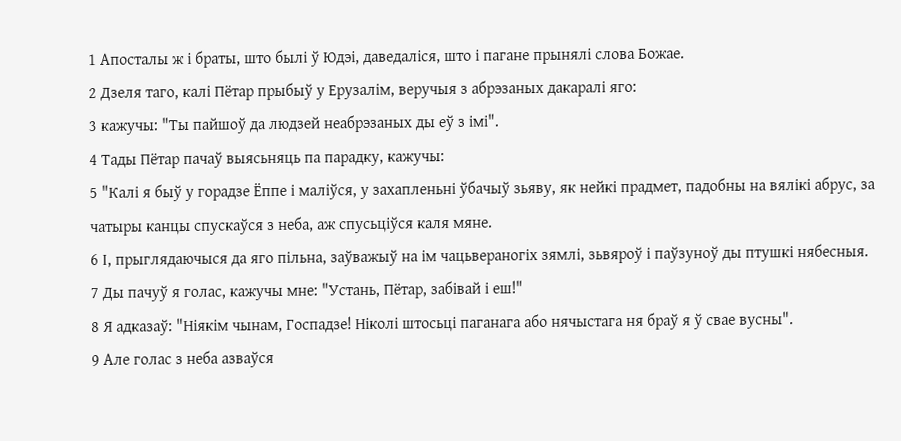1 Апосталы ж і браты, што былі ў Юдэі, даведаліся, што і пагане прынялі слова Божае.
2 Дзеля таго, калі Пётар прыбыў у Ерузалім, веручыя з абрэзаных дакаралі яго:
3 кажучы: "Ты пайшоў да людзей неабрэзаных ды еў з імі".
4 Тады Пётар пачаў выясьняць па парадку, кажучы:
5 "Калі я быў у горадзе Ёппе і маліўся, у захапленьні ўбачыў зьяву, як нейкі прадмет, падобны на вялікі абрус, за чатыры канцы спускаўся з неба, аж спусьціўся каля мяне.
6 І, прыглядаючыся да яго пільна, заўважыў на ім чацьвераногіх зямлі, зьвяроў і паўзуноў ды птушкі нябесныя.
7 Ды пачуў я голас, кажучы мне: "Устань, Пётар, забівай і еш!"
8 Я адказаў: "Ніякім чынам, Госпадзе! Ніколі штосьці паганага або нячыстага ня браў я ў свае вусны".
9 Але голас з неба азваўся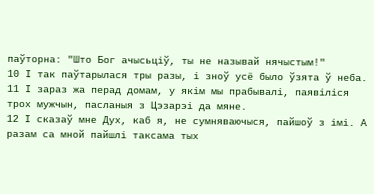паўторна: "Што Бог ачысьціў, ты не называй нячыстым!"
10 І так паўтарылася тры разы, і зноў усё было ўзята ў неба.
11 І зараз жа перад домам, у якім мы прабывалі, паявіліся трох мужчын, пасланыя з Цэзарэі да мяне.
12 І сказаў мне Дух, каб я, не сумняваючыся, пайшоў з імі. А разам са мной пайшлі таксама тых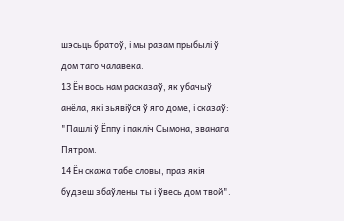шэсьць братоў, і мы разам прыбылі ў дом таго чалавека.
13 Ён вось нам расказаў, як убачыў анёла, які зьявіўся ў яго доме, і сказаў: "Пашлі ў Ёппу і пакліч Сымона, званага Пятром.
14 Ён скажа табе словы, праз якія будзеш збаўлены ты і ўвесь дом твой".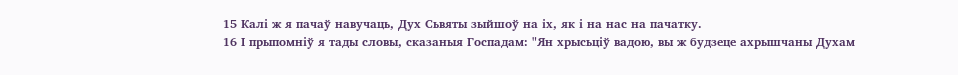15 Калі ж я пачаў навучаць, Дух Сьвяты зыйшоў на іх, як і на нас на пачатку.
16 І прыпомніў я тады словы, сказаныя Госпадам: "Ян хрысьціў вадою, вы ж будзеце ахрышчаны Духам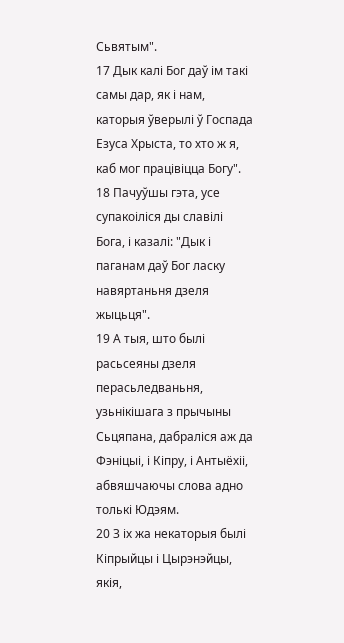Сьвятым".
17 Дык калі Бог даў ім такі самы дар, як і нам, каторыя ўверылі ў Госпада Езуса Хрыста, то хто ж я, каб мог працівіцца Богу".
18 Пачуўшы гэта, усе супакоіліся ды славілі Бога, і казалі: "Дык і паганам даў Бог ласку навяртаньня дзеля жыцьця".
19 А тыя, што былі расьсеяны дзеля перасьледваньня, узьнікішага з прычыны Сьцяпана, дабраліся аж да Фэніцыі, і Кіпру, і Антыёхіі, абвяшчаючы слова адно толькі Юдэям.
20 З іх жа некаторыя былі Кіпрыйцы і Цырэнэйцы, якія,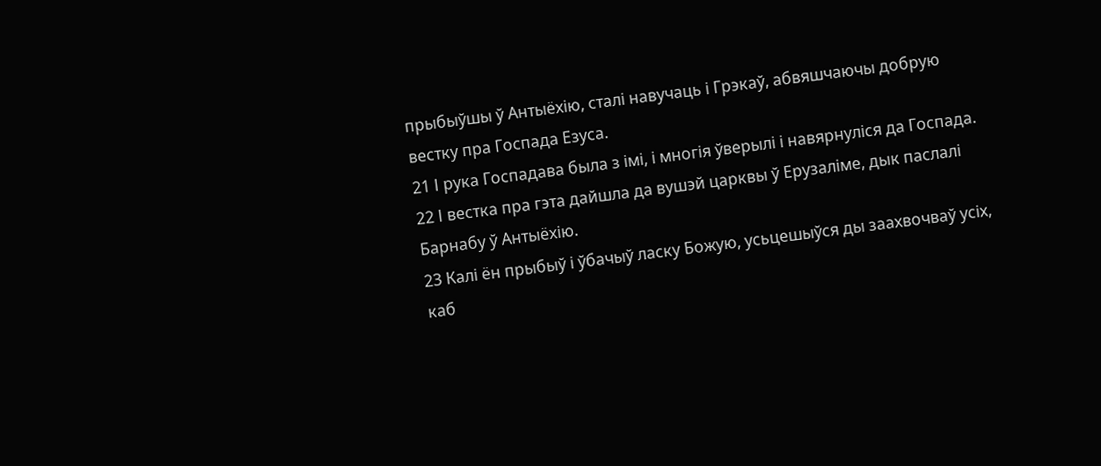прыбыўшы ў Антыёхію, сталі навучаць і Грэкаў, абвяшчаючы добрую вестку пра Госпада Езуса.
21 І рука Госпадава была з імі, і многія ўверылі і навярнуліся да Госпада.
22 І вестка пра гэта дайшла да вушэй царквы ў Ерузаліме, дык паслалі Барнабу ў Антыёхію.
23 Калі ён прыбыў і ўбачыў ласку Божую, усьцешыўся ды заахвочваў усіх, каб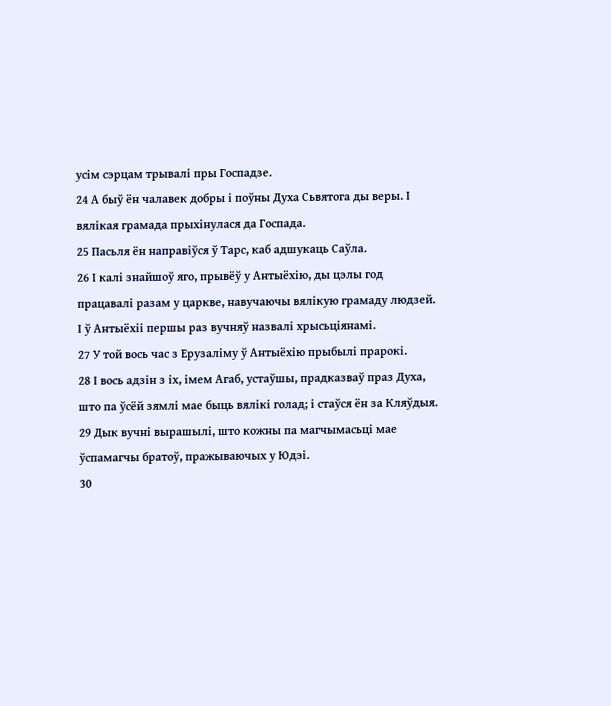усім сэрцам трывалі пры Госпадзе.
24 А быў ён чалавек добры і поўны Духа Сьвятога ды веры. І вялікая грамада прыхінулася да Госпада.
25 Пасьля ён направіўся ў Тарс, каб адшукаць Саўла.
26 І калі знайшоў яго, прывёў у Антыёхію, ды цэлы год працавалі разам у царкве, навучаючы вялікую грамаду людзей. І ў Антыёхіі першы раз вучняў назвалі хрысьціянамі.
27 У той вось час з Ерузаліму ў Антыёхію прыбылі прарокі.
28 І вось адзін з іх, імем Агаб, устаўшы, прадказваў праз Духа, што па ўсёй зямлі мае быць вялікі голад; і стаўся ён за Кляўдыя.
29 Дык вучні вырашылі, што кожны па магчымасьці мае ўспамагчы братоў, пражываючых у Юдэі.
30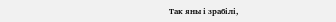Так яны і зрабілі,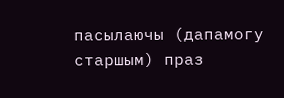пасылаючы (дапамогу старшым) праз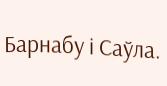Барнабу і Саўла.